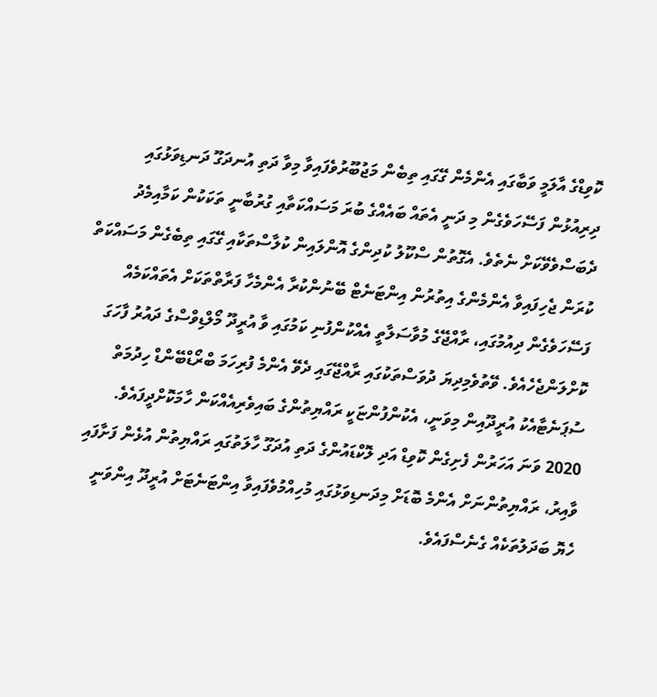ކޮވިޑްގެ އާލަމީ ވަބާގައި އެންމެން ގޭގައި ތިބެން މަޖުބޫރުވެފައިވާ މިވާ ދަތި އުނދަގޫ ދަނޑިވަޅުގައި ދިރިއުޅުން ފަސޭހަވެގެން މި ދަނީ އެތައް ބައެއްގެ ބުރަ މަސައްކަތާއި ގުރުބާނީ ތަކަކުން ކަމާއިމެދު ދެބަސްވެވޭކަށް ނެތެވެ. އެގޮތުން ސްކޫލު ކުދިންގެ އޮންލައިން ކުލާސްތަކާއި ގޭގައި ތިބެގެން މަސައްކަތް ކުރަން ޖެހިފައިވާ އެންމެންގެ އިތުރުން އިންޓަނެޓް ބޭނުންކުރާ އެންމެހާ ފަރާތްތަކަށް އެތައްކަމެއް ފަސޭހަވެގެން ދިއުމުގައި، ރާއްޖޭގެ މުވާސަލާތީ އެއްކުންފުނި ކަމުގައި ވާ އުރީދޫ މޯލްޑިވްސްގެ ދައުރު ފާހަގަ ކޮށްލަންޖެހެއެވެ. ވޭތުވެމިދިޔަ ދުވަސްތަކުގައި ރާއްޖޭގައި ދެވޭ އެންމެ ފުރިހަމަ ބްރޯޑްބޭންޑް ހިދުމަތް ސުޕަނެޓާއެކު އުރީދޫއިން މިވަނީ، އެކުންފުންޏަކީ ރައްޔިތުންގެ ބައިވެރިއެއްކަން ހާމަކޮށްދީފައެވެ.
2020 ވަނަ އަހަރުން ފެށިގެން ކޮވިޑް އަދި ލޮކްޑައުންގެ ދަތި އުދަގޫ ހާލަތުގައި ރައްޔިތުން އުޅެން ފަށާފައި ވާއިރު، ރައްޔިތުންނަށް އެންމެ ބޮޑަށް މިދަނޑިވަޅުގައި މުހިއްމުވެފައިވާ އިންޓަނެޓަށް އުރީދޫ އިންވަނީ ހެޔޮ ބަދަލުތަކެއް ގެނެސްފައެވެ.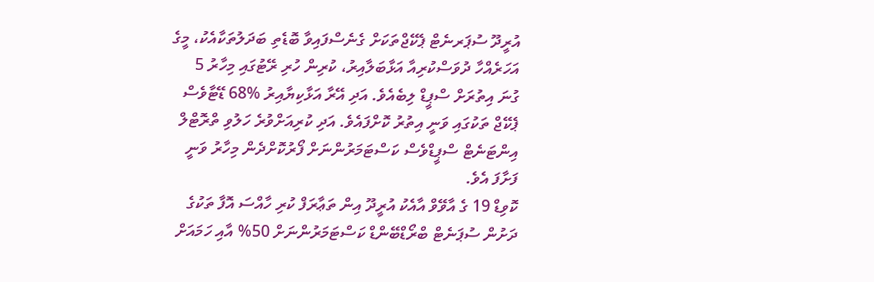އުރީދޫ ސުޕަރނެޓް ޕެކޭޖްތަކަށް ގެނެސްފައިވާ ބޮޑެތި ބަދަލުތަކާއެކު، މީގެ އަހަރެއްހާ ދުވަސްކުރިއާ އަޅާބަލާއިރު، ކުރިން ހުރި ރޭޓުގައި މިހާރު 5 ގުނަ އިތުރަށް ސްޕީޑް ލިބެއެވެ. އަދި އޭރާ އަޅާކިޔާއިރު %68 ޑޭޓާވެސް ޕެކޭޖް ތަކުގައި ވަނީ އިތުރު ކޮށްފައެވެ. އަދި ކުރިއަށްވުރެ ހަލުވި ތްރޮޓްލް އިންޓަނެޓް ސްޕީޑްވެސް ކަސްޓަމަރުންނަށް ފޯރުކޮށްދެން މިހާރު ވަނީ ފަށާފަ އެވެ.
ކޮވިޑް 19 ގެ އާވޭވް އާއެކު އުރީދޫ އިން ތަޢާރަފް ކުރި ހާއްސަ އޮފާ ތަކުގެ ދަށުން ސުޕަނެޓް ބްރޯޑްބޭންޑް ކަސްޓަމަރުންނަށް 50% އާއި ހަމައަށް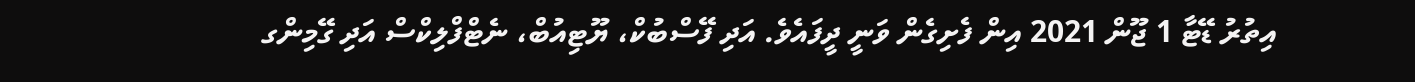އިތުރު ޑޭޓާ 1 ޖޫން 2021 އިން ފެށިގެން ވަނީ ދީފައެވެ. އަދި ފޭސްބުކް، ޔޫޓިއުބް، ނެޓްފްލިކްސް އަދި ގޭމިންގ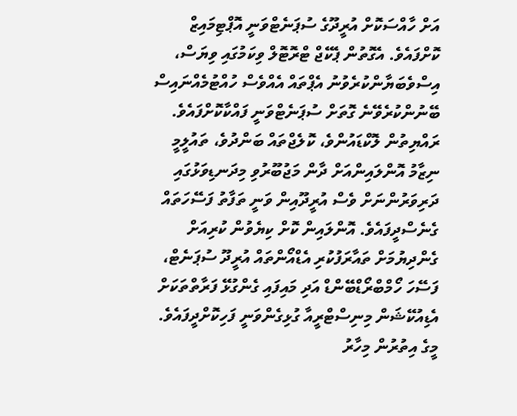އަށް ހާއްސަކޮށް އުރީދޫގެ ސުޕަނެޓްވަނީ އޮޕްޓިމައިޒް ކޮށްފައެވެ. އެގޮތުން ޕެކޭޖް ޓްރޮޓޮލް ވިކަމުގައި ވިޔަސް، އިސްވެބަޔާންކުރެވުނު އެޕްތައް އެއްވެސް ހުއްޓުމެއްނައިސް ބޭނުންކުރެވޭނެ ގޮތަށް ސުޕަނެޓްވަނީ ފައްކާކޮށްފައެވެ.
ރައްޔިތުން ލޮކްޑައުންވެ، ކޮލެޖްތައް ބަންދުވެ، ތައުލީމީ ނިޒާމު އޮންލައިންއަށް ދާން މަޖުބޫރުވި މިދަނޑިވަޅުގައި ދަރިވަރުންނަށް ވެސް އުރީދޫއިން ވަނީ ތަފާތު ފަސޭހަތައް ގެނެސްދީފައެވެ. އޮންލައިން ކޮށް ކިޔެވުން ކުރިއަށް ގެންދިޔުމަށް ތައާރަފުކުރި އެޑްއޯންތައް އުރީދޫ ސުޕަނެޓް، ފަސޭހަ ހޯމްބްރޯޑްބޭންޑް އަދި މައިފައި ގެންގުޅޭ ފަރާތްތަކަށް އެޑިއުކޭޝަން މިނިސްޓްރީއާ ގުޅިގެންވަނީ ފަހިކޮށްދީފައެވެ.
މީގެ އިތުރުން މިހާރު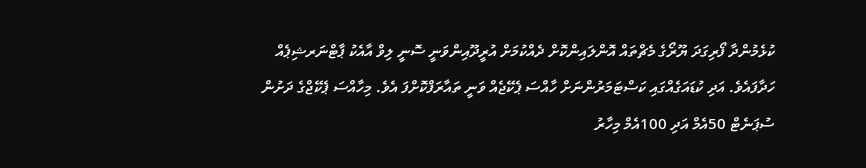ކުޅެމުންދާ ފޯރިގަދަ ޔޫރޯގެ މެޗްތައް އޮންލައިންކޮށް ދެއްކުމަށް އުރީދޫއިންވަނީ ސޮނީ ލިވް އާއެކު ޕާޓްނަރޝިޕެއް ހަދާފައެވެ. އަދި ކުޑައަގެއްގައި ކަސްޓަމަރުންނަށް ހާއްސަ ޕެކޭޖެއް ވަނީ ތައާރަފްކޮށްފަ އެވެ. މިހާއްސަ ޕެކޭޖްގެ ދަށުން ސުޕަނެޓް 50އެމް އަދި 100އެމް މިހާރު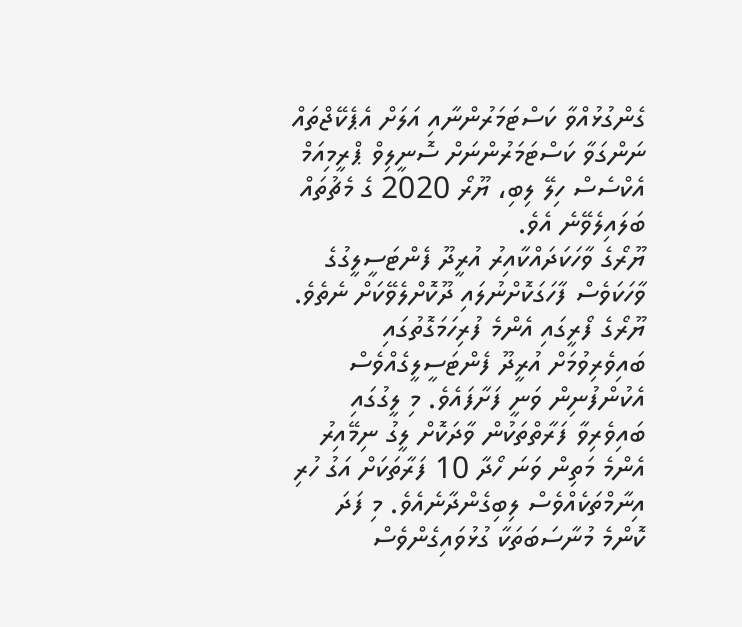ގެންގުޅުއްވާ ކަސްޓަމަރުންނާއި އަލަށް އެޕެކޭޖްތައް ނަންގަވާ ކަސްޓަމަރުންނަށް ސޮނީލިވް ޕްރީމިއަމް އެކްސެސް ހިލޭ ލިބި، ޔޫރޯ 2020 ގެ މެޗުތައް ބަލައިލެވޭނެ އެވެ.
ޔޫރޯގެ ވާހަކަދައްކާއިރު އުރީދޫ ފެންޓަސީލީގުގެ ވާހަކަވެސް ފާހަގަކޮށްނުލައި ދޫކޮށްލެވޭކަށް ނެތެވެ. ޔޫރޯގެ ފޯރީގައި އެންމެ ފުރިހަމަގޮތުގައި ބައިވެރިވުމަށް އުރީދޫ ފެންޓަސީލީގެއްވެސް އެކުންފުނިން ވަނީ ފަށާފައެވެ. މި ލީގުގައި ބައިވެރިވާ ފަރާތްތަކުން ވާދަކޮށް ލީގު ނިމޭއިރު އެންމެ މަތިން ވަނަ ހޯދާ 10 ފަރާތަކަށް އަގު ހުރި އިނާމްތަކެއްވެސް ލިބިގެންދާނެއެވެ. މި ފަދަ ކޮންމެ މުނާސަބަތަކާ ގުޅުވައިގެންވެސް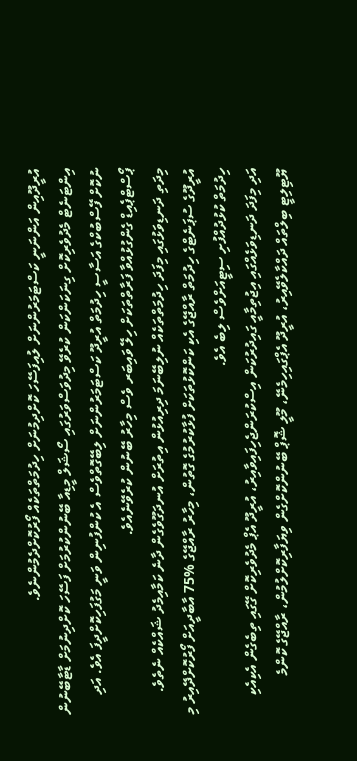އުރީދޫއިން އަންނަނީ ކަސްޓަމަރުންނަށް ލުއިފަސޭހަ ކޮށްދިމުނަށް ހިދުމަތްތަކެއް ފޯރުކޮށްދެމުންނެވެ.
އިންޓަނެޓް މެދުވެރިކޮށް ގިނަކަންކަން ކުރެވޭ މިދުވަސްވަރުގައި ސޯޝަލް މީޑިއާ ބޭނުންކުރުމަށް ފަސޭހަ ކޮށްދިނުމަށް ޑާޓާބޭނުން ނުކޮށް ފޭސްބުކްގެ އަސާސީ ހިދުމަތް އުރީދޫ ކަސްޓަމަރުންނަށް ލިބޭގޮތްވެސް އެ ކުންފުނިން ވަނީ މަގުފަހިކޮށްދީފަ އެވެ. އަދި ޕޯސްޓްޕެއިޑް ގެންގުޅުއްވާ ފަރާތްތަކަށް ހިލޭ ވައިބަރ ވެސް މިހާރު ބޭނުން ކުރެވޭނެއެވެ.
މިދަތި ދަނޑިވަޅުގައި މިފަދަ ހިދުމަތްތަކެއް ނުލިބޭނަމަ ދިރިއުޅުން އިތުރަށް އުނދަގޫވެގެން ދާނެ ކަމާއިމެދު ޝައްކެއް ނެތެވެ. އުރީދޫގެ ސުޕަނެޓްގެ ހިދުމަތް ރާއްޖޭގެ އެކި ކަންކޮޅުތަކަށް ފުޅާކުރުމުގެ ގޮތުން، މިހާރު ރާއްޖޭގެ %75 އާބާދީއަށް ފޯރުކޮށްދޭއިރު މި ހިދުމަތް ކުޅުދުއްފުށި ސިޓީއަށްވެސް ލިބެ އެވެ.
އަދި މިފަދަ ދަނޑިވަޅެއްގައި އިޖުތިމާއީ ގައިދުރުކަން އިސްކުރަންޖެހިފައިވާއިރު، އުރީދޫ އެޕް މެދުވެރިކޮށް ގޭގައި ތިބެގެން އެކިއެކި ޔޫޓިލިޓީ ބިލްތައް ދައްކާލެވޭއިރު، އުރީދޫ އެޕްގައިހިމެނޭ، މޫލީ ޝޮޕް ބޭނުންކޮށްގެން ވިޔަފާރިކޮށްލުމުން، ރާއްޖޭގެ ކޮންމެ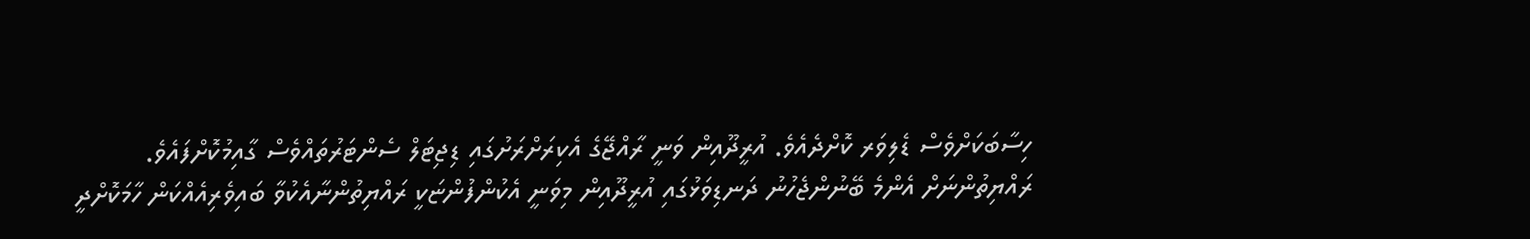ހިސާބަކަށްވެސް ޑެލިވަރ ކޮށްދެއެވެ. އުރީދޫއިން ވަނީ ރާއްޖޭގެ އެކިރަށްރަށުގައި ޑިޖިޓަލް ސެންޓަރުތައްވެސް ގާއިމުކޮށްފައެވެ.
ރައްޔިތުންނަށް އެންމެ ބޭނުންޖެހުނު ދަނޑިވަޅުގައި އުރީދޫއިން މިވަނީ އެކުންފުންޏަކީ ރައްޔިތުންނާއެކުވާ ބައިވެރިއެއްކަން ހާމަކޮށްދީ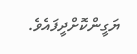ޔަގީންކޮށްދީފައެވެ.